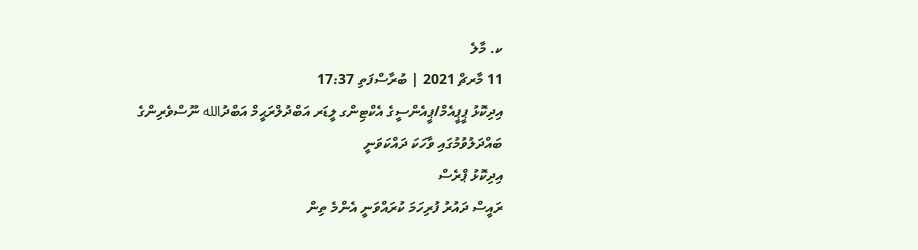ކ. މާލެ
11 މާރޗް 2021 | ބުރާސްފަތި 17:37
އިދިކޮޅު ޕީޕީއެމް/ޕީއެންސީގެ އެކްޓިންގ ލީޑަރ އަބްދުލްރަޙީމް އަބްދުالله ނޫސްވެރިންގެ ބައްދަލުވުމުގައި ވާހަކަ ދައްކަވަނީ
އިދިކޮޅު ޕްރެސް
ރައީސް ދައުރު ފުރިހަމަ ކުރައްވަނީ އެންމެ ތިން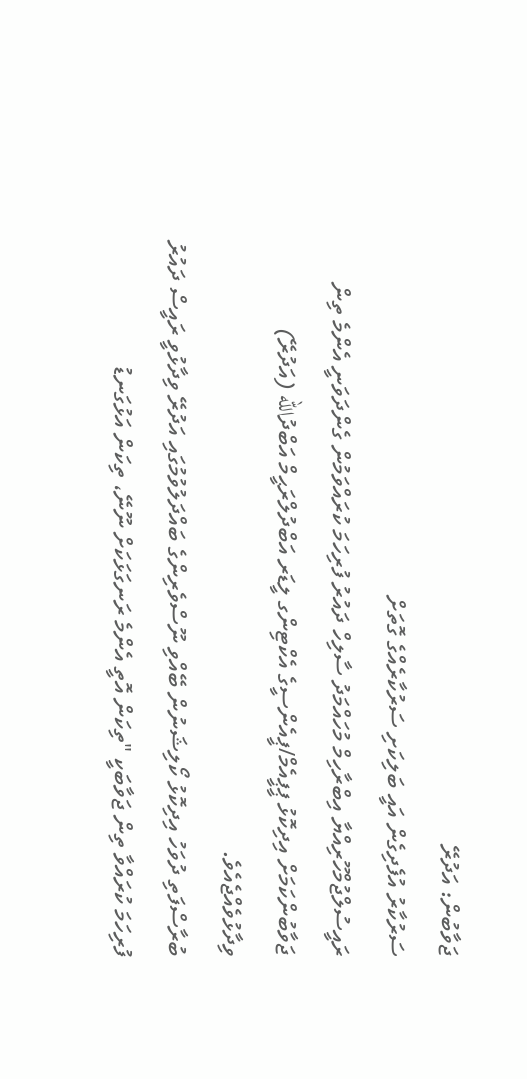ޖަވާބުން: އަދުރޭ
ސަރުކާރު އުފެދިގެން އައީ ބަލިކަށި ސަރުކާރެއްގެ ގޮތަށް
ރައީސުލްޖުމްހޫރިއްޔާ އިބްރާހިމް މުހައްމަދު ސާލިހް ދައުރު ފުރިހަމަ ކުރައްވަމުން ގެންދަވަނީ އެންމެ ތިން ޖަވާބުންކަމަށް އިދިކޮޅު ޕީޕީއެމް/ޕީއެންސީގެ އެކްޓިންގ ލީޑަރ އަބްދުލްރަޙީމް އަބްދުالله (އަދުރޭ) ވިދާޅުވެއްޖެއެވެ.
ބުރާސްފަތި ދުވަހު އިދިކޮޅު ކޯލިޝަނުން ބޭއްވި ނޫސްވެރިންގެ ބައްދަލުވުމުގައި އަދުރޭ ވިދާޅުވީ ރައީސް ދައުރު ފުރިހަމަ ކުރައްވާ ތިން ޖަވާބަކީ "ތިކަން އޮތީ އެންމެ ރަނގަޅަކަށް ނޫނޭ، ތިކަން އަޅުގަނޑު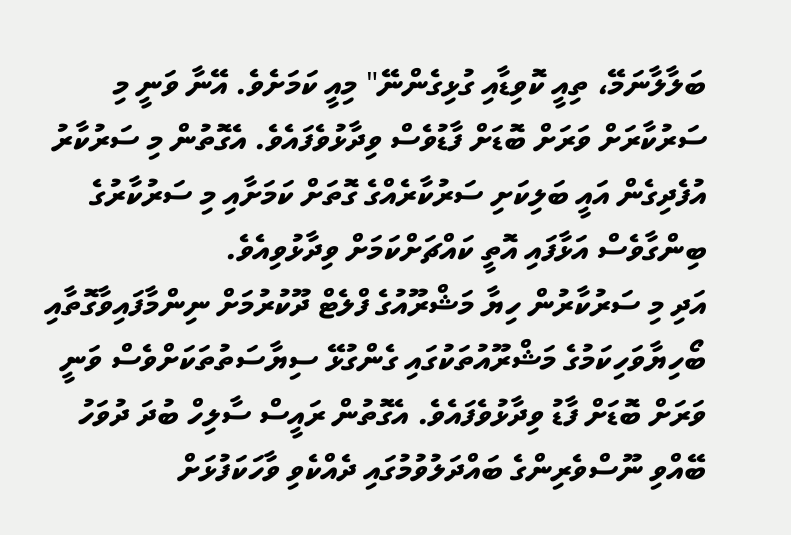ބަލާލާނަމޭ، ތިއީ ކޮވިޑާއި ގުޅިގެންނޭ" މިއީ ކަމަށެވެ. އޭނާ ވަނީ މި ސަރުކާރަށް ވަރަށް ބޮޑަށް ފާޑުވެސް ވިދާޅުވެފައެވެ. އެގޮތުން މި ސަރުކާރު އުފެދިގެން އައީ ބަލިކަށި ސަރުކާރެއްގެ ގޮތަށް ކަމަށާއި މި ސަރުކާރުގެ ބިންގާވެސް އަޅާފައި އޮތީ ކައްޗަށްކަމަށް ވިދާޅުވިއެވެ.
އަދި މި ސަރުކާރުން ހިޔާ މަޝްރޫއުގެ ފްލެޓް ދޫކުރުމަށް ނިންމާފައިވާގޮތާއި ބޯހިޔާވަހިކަމުގެ މަޝްރޫއުތަކުގައި ގެންގުޅޭ ސިޔާސަތުތަކަށްވެސް ވަނީ ވަރަށް ބޮޑަށް ފާޑު ވިދާޅުވެފައެވެ. އެގޮތުން ރައީސް ސާލިހް ބުދަ ދުވަހު ބޭއްވި ނޫސްވެރިންގެ ބައްދަލުވުމުގައި ދެއްކެވި ވާހަކަފުޅަށް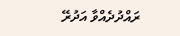ރައްދުދެއްވާ އަދުރޭ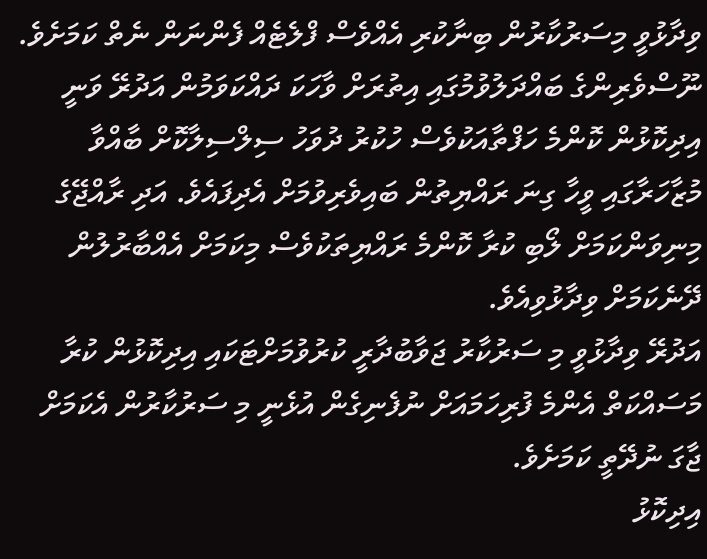ވިދާޅުވީ މިސަރުކާރުން ބިނާކުރި އެއްވެސް ފްލެޓެއް ފެންނަން ނެތް ކަމަށެވެ.
ނޫސްވެރިންގެ ބައްދަލުވުމުގައި އިތުރަށް ވާހަކަ ދައްކަވަމުން އަދުރޭ ވަނީ އިދިކޮޅުން ކޮންމެ ހަފްތާއަކުވެސް ހުކުރު ދުވަހު ސިލްސިލާކޮށް ބާއްވާ މުޒާހަރާގައި ވީހާ ގިނަ ރައްޔިތުން ބައިވެރިވުމަށް އެދިފައެވެ. އަދި ރާއްޖޭގެ މިނިވަންކަމަށް ލޯބި ކުރާ ކޮންމެ ރައްޔިތަކުވެސް މިކަމަށް އެއްބާރުލުން ދޭނެކަމަށް ވިދާޅުވިއެވެ.
އަދުރޭ ވިދާޅުވީ މި ސަރުކާރު ޖަވާބުދާރީ ކުރުވުމަށްޓަކައި އިދިކޮޅުން ކުރާ މަސައްކަތް އެންމެ ފުރިހަމައަށް ނުފެނިގެން އުޅެނީ މި ސަރުކާރުން އެކަމަށް ޖާގަ ނުދޭތީ ކަމަށެވެ.
އިދިކޮޅު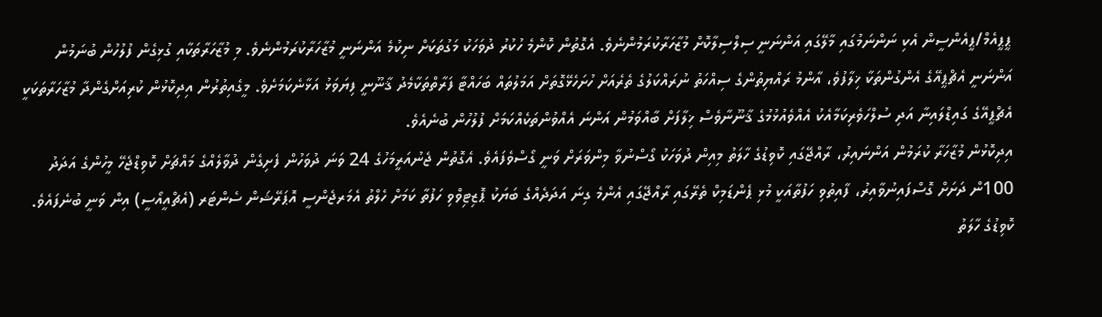ޕީޕީއެމް/ޕީއެންސީން އެކި ނަންނަމުގައި މާލޭގައި އަންނަނީ ސިލްސިލާކޮށް މުޒާހަރާކުރަމުންނެވެ. އެގޮތުން ކޮންމެ ހުކުރު ދުވަހަކު މަގުތަކަށް ނިކުމެ އަންނަނީ މުޒާހަރާކުރަމުންނެވެ. މި މުޒާހަރާތަކާއި ގުޅިގެން ފުލުހުން ބުނަމުން އަންނަނީ އެޗްޕީއޭގެ އެންގުންތަކާ ޚިލާފުވެ، އާންމު ރައްޔިތުންގެ ސިއްހަތު ނުރައްކަލުގެ ތެރެއަށް ހުށަހެޅޭގޮތަށް އަމަލުތައް ބަހައްޓާ ފަރާތްތަކާމެދު ޤާނޫނީ ފިޔަވަޅު އަޅާނެކަމަށެވެ. މީގެއިތުރުން އިދިކޮޅުން ކުރިއަށްގެންދާ މުޒާހަރާތަކަކީ އެޗްޕީއޭގެ ގައިޑްލައިނާ އަދި ސުލްހަވެރިކަމާއެކު އެއްވެއުޅުމުގެ ޤާނޫނާވެސް ޚިލާފަށް ބާއްވަމުން އަންނަ އެއްވުންތަކެއްކަމަށް ފުލުހުން ބުނެއެވެ.
އިދިކޮޅުން މުޒާހަރާ ކުރަމުން އަންނައިރު، ރާއްޖޭގައި ކޮވިޑުގެ ހާލަތު މިއިން ދުވަހަކު ގޯސްނުވާ މިންވަރަށް ވަނީ ގޯސްވެފައެވެ. އެގޮތުން ޖެނުއަރީމަހުގެ 24 ވަނަ ދުވަހުން ފެށިގެން ދުވާލެއްގެ މައްޗަށް ކޮވިޑްޖެހޭ މީހުންގެ އަދަދު 100ން ދަށަށް ގޮސްފައިނުވާއިރު، ފާއިތުވި ހަފުތާއަކީ މުޅި ޕެންޑަމިކް ތެރޭގައި ރާއްޖޭގައި އެންމެ ގިނަ އަދަދެއްގެ ބަޔަކު ޕޮޒިޓިވްވި ހަފުތާ ކަމަށް ހެލްތު އެމަރޖެންސީ އޮޕަރޭޝަން ސެންޓަރ (އެޗްއީއޯސީ) އިން ވަނީ ބުނެފައެވެ.
ކޮވިޑުގެ ހާލަތު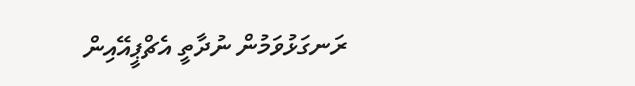ރަނގަޅުވަމުން ނުދާތީ އެޗްޕީއޭއިން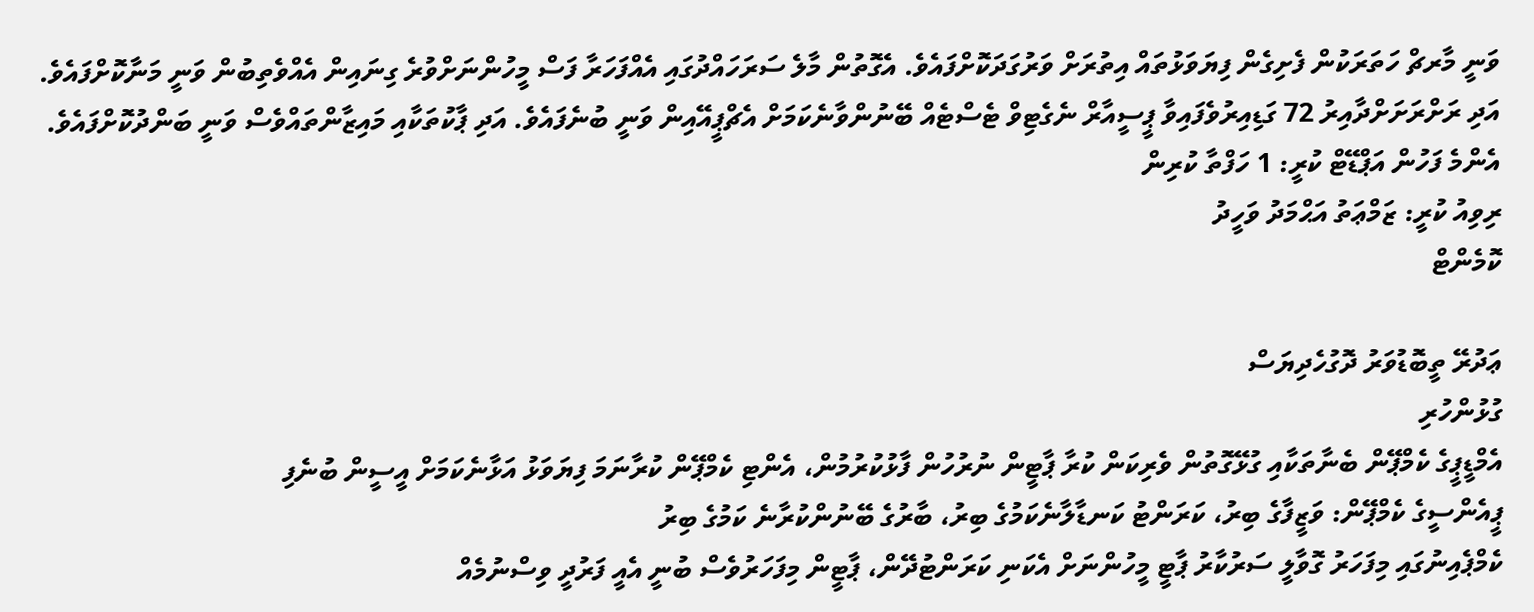ވަނީ މާރޗް ހަތަރަކުން ފެށިގެން ފިޔަވަޅުތައް އިތުރަށް ވަރުގަދަކޮށްފައެވެ. އެގޮތުން މާލެ ސަރަހައްދުގައި އެއްފަހަރާ ފަސް މީހުންނަށްވުރެ ގިނައިން އެއްވެތިބުން ވަނީ މަނާކޮށްފައެވެ. އަދި ރަށްރަށަށްދާއިރު 72 ގަޑިއިރުވެފައިވާ ޕީސީއާރް ނެގެޓިވް ޓެސްޓެއް ބޭނުންވާނެކަމަށް އެޗްޕީއޭއިން ވަނީ ބުނެފައެވެ. އަދި ޕާކުތަކާއި މައިޒާންތައްވެސް ވަނީ ބަންދުކޮށްފައެވެ.
އެންމެ ފަހުން އަޕްޑޭޓް ކުރީ: 1 ހަފްތާ ކުރިން
ރިވިއު ކުރީ: ޒަމްޢަތު އަޙްމަދު ވަހީދު
ކޮމެންޓް

ޢަދުރޭ ތީބޮޑުވަރު ދޮގުހެދިޔަސް
ގުޅުންހުރި
އެމްޑީޕީގެ ކެމްޕޭން ބެނާތަކާއި ގުޅޭގޮތުން ވެރިކަން ކުރާ ޕާޓީން ނުރުހުން ފާޅުކުރުމުން، އެންޓި ކެމްޕޭން ކުރާނަމަ ފިޔަވަޅު އަޅާނެކަމަށް އީސީން ބުނެފި
ޕީއެންސީގެ ކެމްޕޭން: ވަޒީފާގެ ބިރު، ކަރަންޓު ކަނޑާލާނެކަމުގެ ބިރު، ބާރުގެ ބޭނުންކުރާނެ ކަމުގެ ބިރު
ކެމްޕެއިނުގައި މިފަހަރު ގޮވާލީ ސަރުކާރު ޕާޓީ މީހުންނަށް އެކަނި ކަރަންޓުދޭން، ޕާޓީން މިފަހަރުވެސް ބުނީ އެއީ ފަރުދީ ވިސްނުމެއް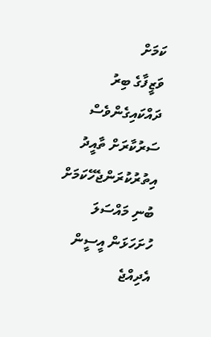ކަމަށް
ވަޒީފާގެ ބިރު ދައްކައިގެންވެސް ސަރުކާރަށް ތާއީދު އިތުރުކުރަންޖެހޭކަމަށް ބުނި މައްސަލަ ހުށަހަޅަން އީސީން އެދިއްޖެ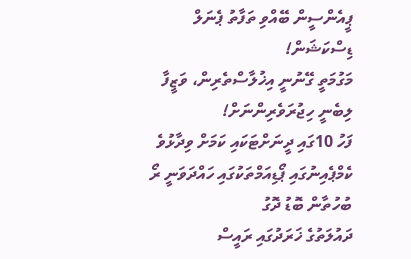ޕީއެންސީން ބޭއްވި ތަފާތު ޕެނަލް ޑިސްކަޝަން!
މަގުމަތީ ގޭނުނީ އިޚުލާސްތެރިން، ވަޒީފާ ލިބެނީ ހިޖުރަވެރިންނަށް!
ފަހު 10ގައި ދީނަށްޓަކައި ކަމަށް ވިދާޅުވެ ކެމްޕެއިނުގައި ޕޯޑިއަމްތަކުގައި ހައްދަވަނީ ރޯ ބުހުތާން ބޮޑު ދޮގު
ދައުލަތުގެ ޚަރަދުގައި ރައީސް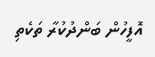އޮފީހުން ބަންދުކުރާ ތަކެތި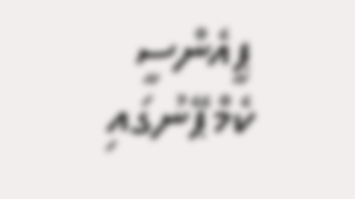ޕީއެންސީ ކެމްޕޭނުގައި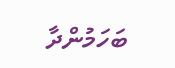ބަހަމުންދާ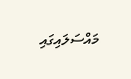މައްސަލައިގައި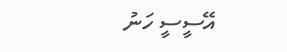އޭސީސީ ހަނު